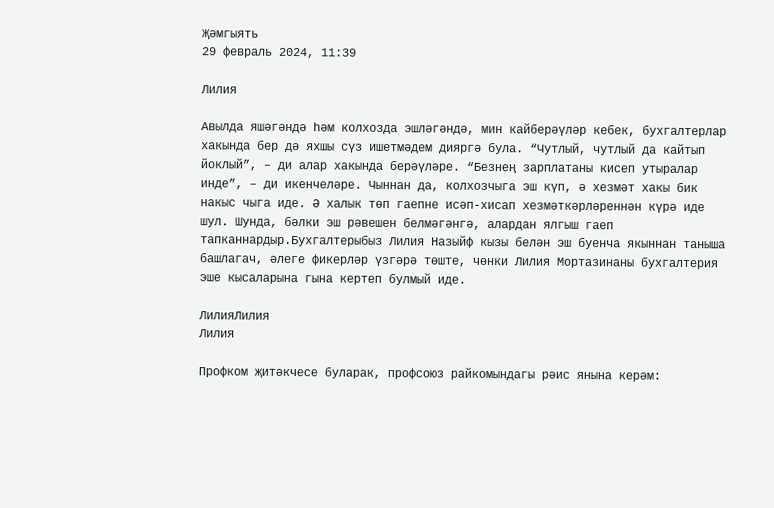Җәмгыять
29 февраль 2024, 11:39

Лилия

Авылда яшәгәндә һәм колхозда эшләгәндә, мин кайберәүләр кебек, бухгалтерлар хакында бер дә яхшы сүз ишетмәдем дияргә була. “Чутлый, чутлый да кайтып йоклый”, – ди алар хакында берәүләре. “Безнең зарплатаны кисеп утыралар инде”, – ди икенчеләре. Чыннан да, колхозчыга эш күп, ә хезмәт хакы бик накыс чыга иде. Ә халык төп гаепне исәп-хисап хезмәткәрләреннән күрә иде шул. Шунда, бәлки эш рәвешен белмәгәнгә, алардан ялгыш гаеп тапканнардыр.Бухгалтерыбыз Лилия Назыйф кызы белән эш буенча якыннан таныша башлагач, әлеге фикерләр үзгәрә төште, чөнки Лилия Мортазинаны бухгалтерия эше кысаларына гына кертеп булмый иде.

ЛилияЛилия
Лилия

Профком җитәкчесе буларак, профсоюз райкомындагы рәис янына керәм: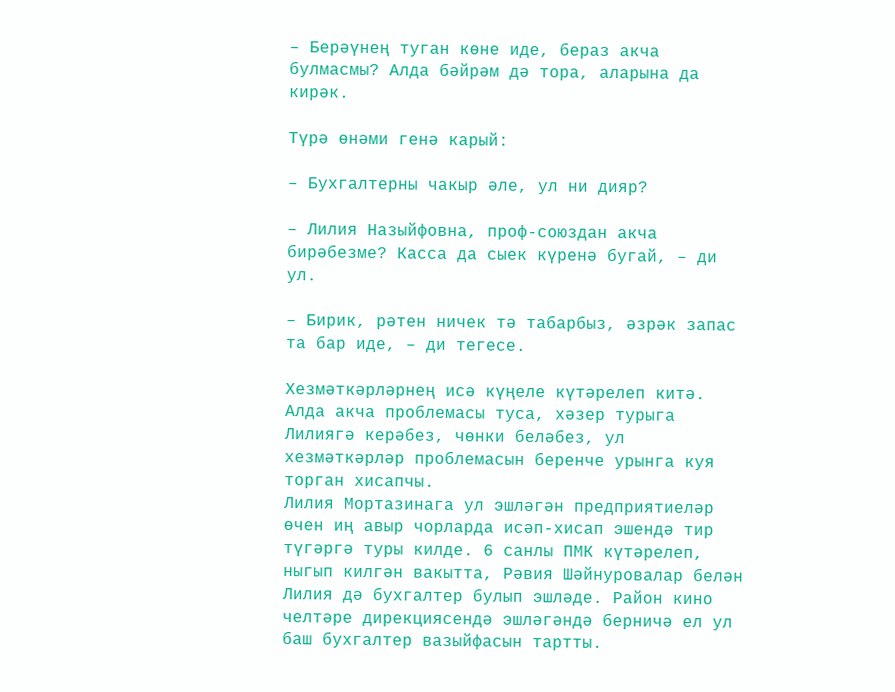– Берәүнең туган көне иде, бераз акча булмасмы? Алда бәйрәм дә тора, аларына да кирәк.

Түрә өнәми генә карый:

– Бухгалтерны чакыр әле, ул ни дияр?

– Лилия Назыйфовна, проф-союздан акча бирәбезме? Касса да сыек күренә бугай, – ди ул.

– Бирик, рәтен ничек тә табарбыз, әзрәк запас та бар иде, – ди тегесе.

Хезмәткәрләрнең исә күңеле күтәрелеп китә. Алда акча проблемасы туса, хәзер турыга Лилиягә керәбез, чөнки беләбез, ул хезмәткәрләр проблемасын беренче урынга куя торган хисапчы.
Лилия Мортазинага ул эшләгән предприятиеләр өчен иң авыр чорларда исәп-хисап эшендә тир түгәргә туры килде. 6 санлы ПМК күтәрелеп, ныгып килгән вакытта, Рәвия Шәйнуровалар белән Лилия дә бухгалтер булып эшләде. Район кино челтәре дирекциясендә эшләгәндә берничә ел ул баш бухгалтер вазыйфасын тартты.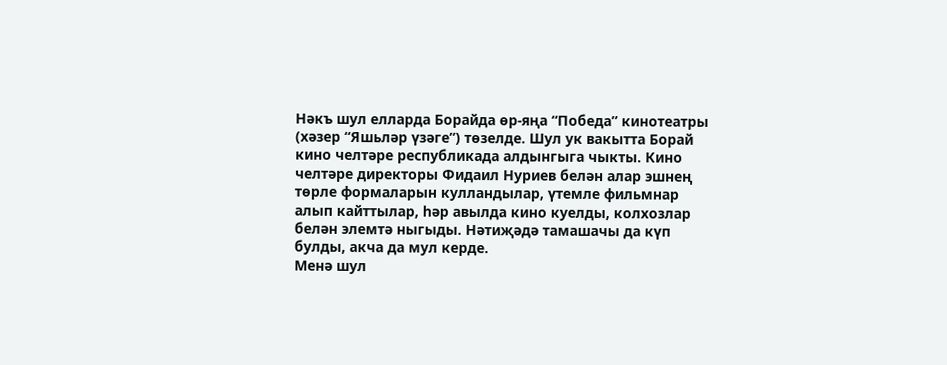Нәкъ шул елларда Борайда өр-яңа “Победа” кинотеатры (хәзер “Яшьләр үзәге”) төзелде. Шул ук вакытта Борай кино челтәре республикада алдынгыга чыкты. Кино челтәре директоры Фидаил Нуриев белән алар эшнең төрле формаларын кулландылар, үтемле фильмнар алып кайттылар, һәр авылда кино куелды, колхозлар белән элемтә ныгыды. Нәтиҗәдә тамашачы да күп булды, акча да мул керде.
Менә шул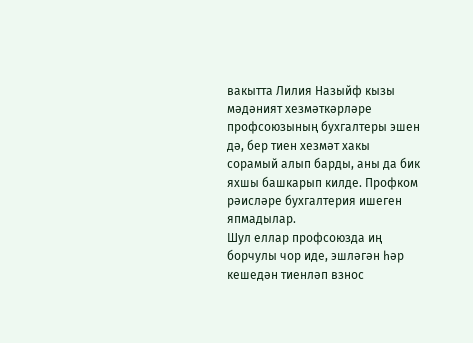вакытта Лилия Назыйф кызы мәдәният хезмәткәрләре профсоюзының бухгалтеры эшен дә, бер тиен хезмәт хакы сорамый алып барды, аны да бик яхшы башкарып килде. Профком рәисләре бухгалтерия ишеген япмадылар.
Шул еллар профсоюзда иң борчулы чор иде, эшләгән һәр кешедән тиенләп взнос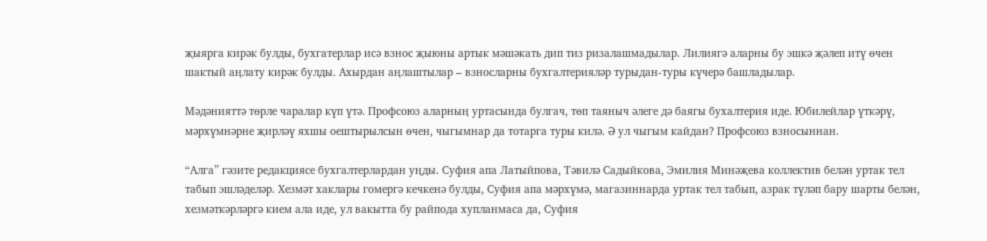җыярга кирәк булды, бухгатерлар исә взнос җыюны артык мәшәкать дип тиз ризалашмадылар. Лилиягә аларны бу эшкә җәлеп итү өчен шактый аңлату кирәк булды. Ахырдан аңлаштылар – взносларны бухгалтерияләр турыдан-туры күчерә башладылар.

Мәдәнияттә төрле чаралар күп үтә. Профсоюз аларның уртасында булгач, төп таяныч әлеге дә баягы бухалтерия иде. Юбилейлар үткәрү, мәрхүмнәрне җирләү яхшы оештырылсын өчен, чыгымнар да тотарга туры килә. Ә ул чыгым кайдан? Профсоюз взносыннан.

“Алга” гәзите редакциясе бухгалтерлардан уңды. Суфия апа Латыйпова, Тәвилә Садыйкова, Эмилия Минәҗева коллектив белән уртак тел табып эшләделәр. Хезмәт хаклары гомергә кечкенә булды, Суфия апа мәрхүмә, магазиннарда уртак тел табып, азрак түләп бару шарты белән, хезмәткәрләргә кием ала иде, ул вакытта бу райпода хупланмаса да, Суфия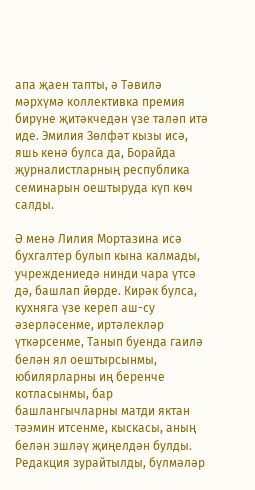апа җаен тапты, ә Тәвилә мәрхүмә коллективка премия бирүне җитәкчедән үзе таләп итә иде. Эмилия Зөлфәт кызы исә, яшь кенә булса да, Борайда җурналистларның республика семинарын оештыруда күп көч салды.

Ә менә Лилия Мортазина исә бухгалтер булып кына калмады, учреждениедә нинди чара үтсә дә, башлап йөрде. Кирәк булса, кухняга үзе кереп аш-су әзерләсенме, иртәлекләр үткәрсенме, Танып буенда гаилә белән ял оештырсынмы, юбилярларны иң беренче котласынмы, бар башлангычларны матди яктан тәэмин итсенме, кыскасы, аның белән эшләү җиңелдән булды. Редакция зурайтылды, бүлмәләр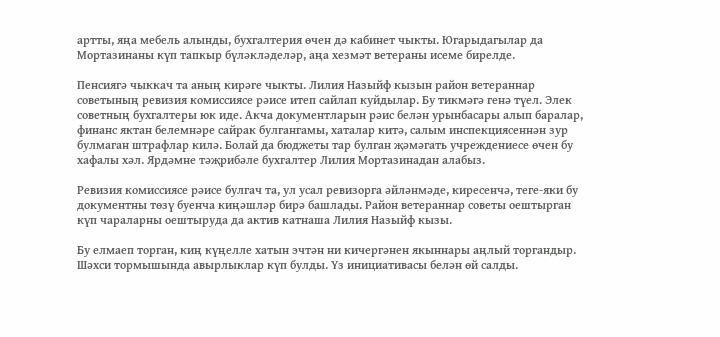артты, яңа мебель алынды, бухгалтерия өчен дә кабинет чыкты. Югарыдагылар да Мортазинаны күп тапкыр бүләкләделәр, аңа хезмәт ветераны исеме бирелде.

Пенсиягә чыккач та аның кирәге чыкты. Лилия Назыйф кызын район ветераннар советының ревизия комиссиясе рәисе итеп сайлап куйдылар. Бу тикмәгә генә түел. Элек советның бухгалтеры юк иде. Акча документларын рәис белән урынбасары алып баралар, финанс яктан белемнәре сайрак булгангамы, хаталар китә, салым инспекциясеннән зур булмаган штрафлар килә. Болай да бюджеты тар булган җәмәгать учреждениесе өчен бу хафалы хәл. Ярдәмне тәҗрибәле бухгалтер Лилия Мортазинадан алабыз.

Ревизия комиссиясе рәисе булгач та, ул усал ревизорга әйләнмәде, киресенчә, теге-яки бу документны төзү буенча киңәшләр бирә башлады. Район ветераннар советы оештырган күп чараларны оештыруда да актив катнаша Лилия Назыйф кызы.

Бу елмаеп торган, киң күңелле хатын эчтән ни кичергәнен якыннары аңлый торгандыр. Шәхси тормышында авырлыклар күп булды. Үз инициативасы белән өй салды.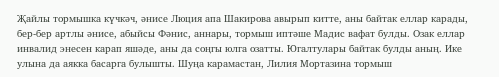Җайлы тормышка күчкәч, әнисе Люция апа Шакирова авырып китте, аны байтак еллар карады, бер-бер артлы әнисе, абыйсы Фәнис, аннары, тормыш иптәше Мадис вафат булды. Озак еллар инвалид энесен карап яшәде, аны да соңгы юлга озатты. Югалтулары байтак булды аның. Ике улына да аякка басарга булышты. Шуңа карамастан, Лилия Мортазина тормыш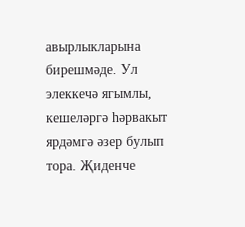авырлыкларына бирешмәде. Ул элеккечә ягымлы, кешеләргә һәрвакыт ярдәмгә әзер булып тора. Җиденче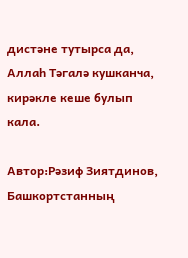дистәне тутырса да, Аллаһ Тәгалә кушканча, кирәкле кеше булып кала.

Автор:Рәзиф Зиятдинов, Башкортстанның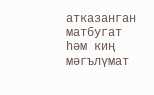атказанган матбугат һәм киң мәгълүмат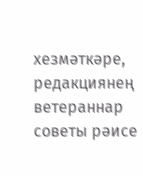хезмәткәре, редакциянең ветераннар советы рәисе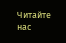Читайте нас